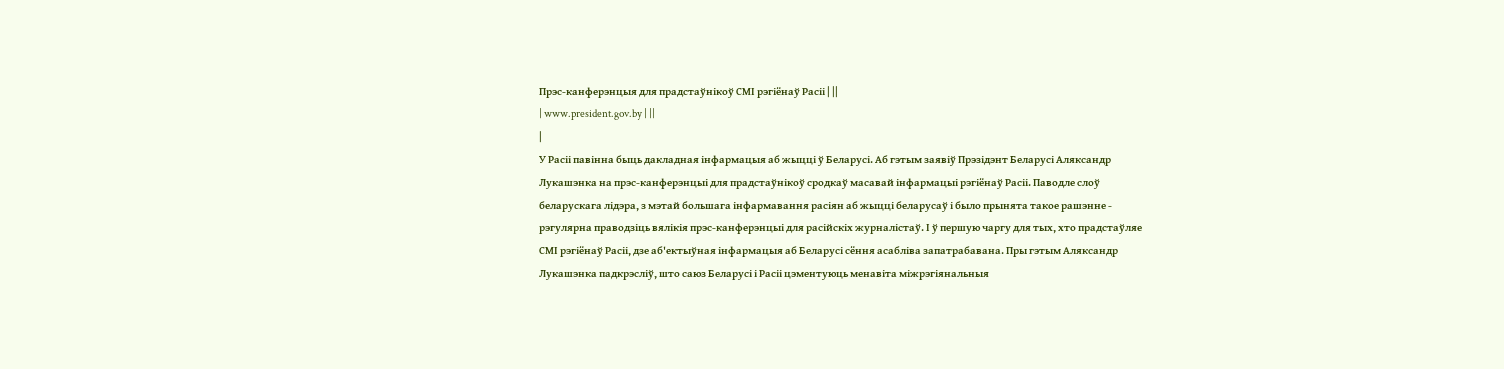Прэс-канферэнцыя для прадстаўнікоў СМІ рэгіёнаў Расіі | ||
| www.president.gov.by | ||
|
У Расіі павінна быць дакладная інфармацыя аб жыцці ў Беларусі. Аб гэтым заявіў Прэзідэнт Беларусі Аляксандр Лукашэнка на прэс-канферэнцыі для прадстаўнікоў сродкаў масавай інфармацыі рэгіёнаў Расіі. Паводле слоў беларускага лідэра, з мэтай большага інфармавання расіян аб жыцці беларусаў і было прынята такое рашэнне - рэгулярна праводзіць вялікія прэс-канферэнцыі для расійскіх журналістаў. І ў першую чаргу для тых, хто прадстаўляе СМІ рэгіёнаў Расіі, дзе аб'ектыўная інфармацыя аб Беларусі сёння асабліва запатрабавана. Пры гэтым Аляксандр Лукашэнка падкрэсліў, што саюз Беларусі і Расіі цэментуюць менавіта міжрэгіянальныя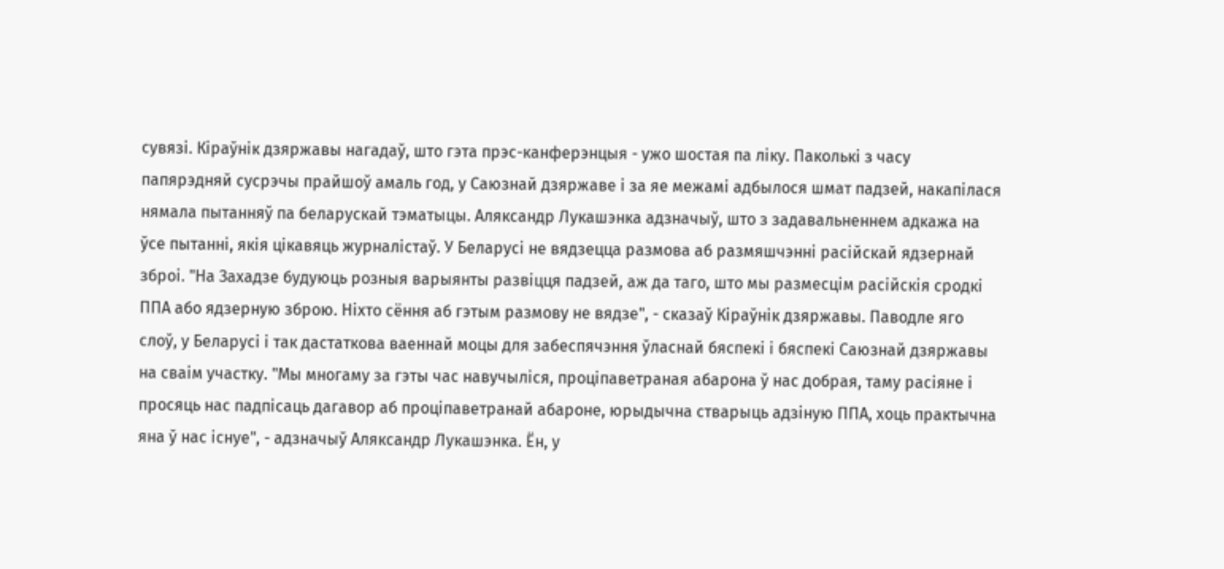сувязі. Кіраўнік дзяржавы нагадаў, што гэта прэс-канферэнцыя - ужо шостая па ліку. Паколькі з часу папярэдняй сусрэчы прайшоў амаль год, у Саюзнай дзяржаве і за яе межамі адбылося шмат падзей, накапілася нямала пытанняў па беларускай тэматыцы. Аляксандр Лукашэнка адзначыў, што з задавальненнем адкажа на ўсе пытанні, якія цікавяць журналістаў. У Беларусі не вядзецца размова аб размяшчэнні расійскай ядзернай зброі. "На Захадзе будуюць розныя варыянты развіцця падзей, аж да таго, што мы размесцім расійскія сродкі ППА або ядзерную зброю. Ніхто сёння аб гэтым размову не вядзе", - сказаў Кіраўнік дзяржавы. Паводле яго слоў, у Беларусі і так дастаткова ваеннай моцы для забеспячэння ўласнай бяспекі і бяспекі Саюзнай дзяржавы на сваім участку. "Мы многаму за гэты час навучыліся, проціпаветраная абарона ў нас добрая, таму расіяне і просяць нас падпісаць дагавор аб проціпаветранай абароне, юрыдычна стварыць адзіную ППА, хоць практычна яна ў нас існуе", - адзначыў Аляксандр Лукашэнка. Ён, у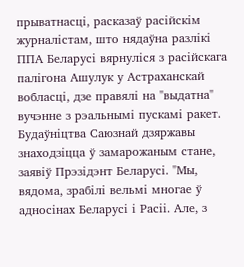прыватнасці, расказаў расійскім журналістам, што нядаўна разлікі ППА Беларусі вярнуліся з расійскага палігона Ашулук у Астраханскай вобласці, дзе правялі на "выдатна" вучэнне з рэальнымі пускамі ракет. Будаўніцтва Саюзнай дзяржавы знаходзіцца ў замарожаным стане, заявіў Прэзідэнт Беларусі. "Мы, вядома, зрабілі вельмі многае ў адносінах Беларусі і Расіі. Але, з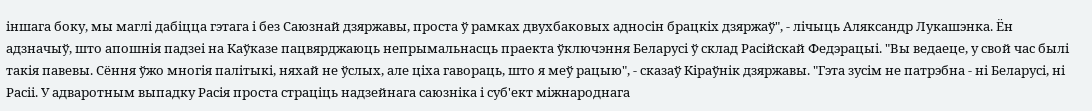іншага боку, мы маглі дабіцца гэтага і без Саюзнай дзяржавы, проста ў рамках двухбаковых адносін брацкіх дзяржаў", - лічыць Аляксандр Лукашэнка. Ён адзначыў, што апошнія падзеі на Каўказе пацвярджаюць непрымальнасць праекта ўключэння Беларусі ў склад Расійскай Федэрацыі. "Вы ведаеце, у свой час былі такія павевы. Сёння ўжо многія палітыкі, няхай не ўслых, але ціха гавораць, што я меў рацыю", - сказаў Кіраўнік дзяржавы. "Гэта зусім не патрэбна - ні Беларусі, ні Расіі. У адваротным выпадку Расія проста страціць надзейнага саюзніка і суб'ект міжнароднага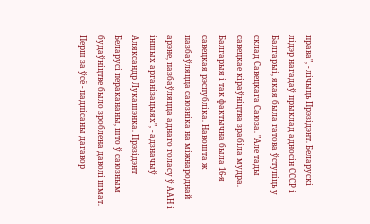права", - лічыць Прэзідэнт. Беларускі лідэр нагадаў прыклад адносін СССР і Балгарыі, якая была гатова ўступіць у склад Савецкага Саюза. "Але тады савецкае кіраўніцтва зрабіла мудра. Балгарыя і так фактычна была 16-я савецкая рэспубліка. Навошта ж пазбаўляцца саюзніка на міжнароднай арэне, пазбаўляцца аднаго голасу ў ААН і іншых арганізацыях", - адзначыў Аляксандр Лукашэнка. Прэзідэнт Беларусі перакананы, што ў саюзным будаўніцтве было зроблена даволі шмат. Перш за ўсё - падпісаны дагавор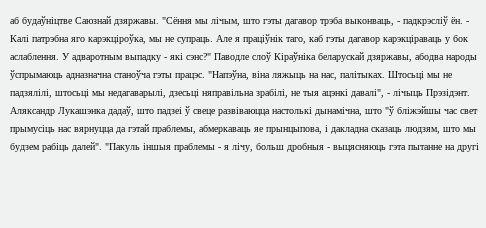аб будаўніцтве Саюзнай дзяржавы. "Сёння мы лічым, што гэты дагавор трэба выконваць, - падкрэсліў ён. - Калі патрэбна яго карэкціроўка, мы не супраць. Але я праціўнік таго, каб гэты дагавор карэкціраваць у бок аслаблення. У адваротным выпадку - які сэнс?" Паводле слоў Кіраўніка беларускай дзяржавы, абодва народы ўспрымаюць адназначна станоўча гэты працэс. "Напэўна, віна ляжыць на нас, палітыках. Штосьці мы не падзялілі, штосьці мы недагаварылі, дзесьці няправільна зрабілі, не тыя ацэнкі давалі", - лічыць Прэзідэнт. Аляксандр Лукашэнка дадаў, што падзеі ў свеце развіваюцца настолькі дынамічна, што "ў бліжэйшы час свет прымусіць нас вярнуцца да гэтай праблемы, абмеркаваць яе прынцыпова, і дакладна сказаць людзям, што мы будзем рабіць далей". "Пакуль іншыя праблемы - я лічу, больш дробныя - выцясняюць гэта пытанне на другі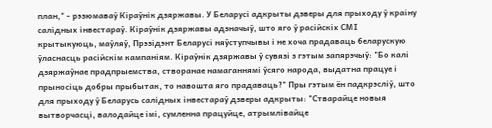план," - рэзюмаваў Кіраўнік дзяржавы. У Беларусі адкрыты дзверы для прыходу ў краіну салідных інвестараў. Кіраўнік дзяржавы адзначыў, што яго ў расійскіх СМІ крытыкуюць, маўляў, Прэзідэнт Беларусі няўступчывы і не хоча прадаваць беларускую ўласнасць расійскім кампаніям. Кіраўнік дзяржавы ў сувязі з гэтым запярэчыў: "Бо калі дзяржаўнае прадпрыемства, створанае намаганнямі ўсяго народа, выдатна працуе і прыносіць добры прыбытак, то навошта яго прадаваць?" Пры гэтым ён падкрэсліў, што для прыходу ў Беларусь салідных інвестараў дзверы адкрыты: "Стварайце новыя вытворчасці, валодайце імі, сумленна працуйце, атрымлівайце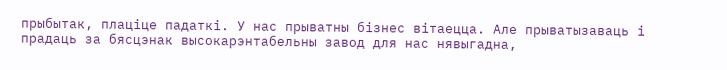прыбытак, плаціце падаткі. У нас прыватны бізнес вітаецца. Але прыватызаваць і прадаць за бясцэнак высокарэнтабельны завод для нас нявыгадна,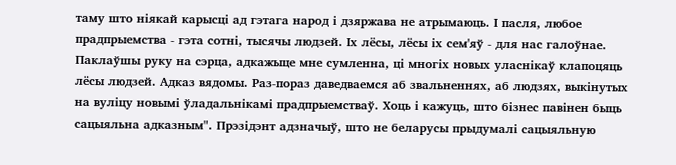таму што ніякай карысці ад гэтага народ і дзяржава не атрымаюць. І пасля, любое прадпрыемства - гэта сотні, тысячы людзей. Іх лёсы, лёсы іх сем'яў - для нас галоўнае. Паклаўшы руку на сэрца, адкажыце мне сумленна, ці многіх новых уласнікаў клапоцяць лёсы людзей. Адказ вядомы. Раз-пораз даведваемся аб звальненнях, аб людзях, выкінутых на вуліцу новымі ўладальнікамі прадпрыемстваў. Хоць і кажуць, што бізнес павінен быць сацыяльна адказным". Прэзідэнт адзначыў, што не беларусы прыдумалі сацыяльную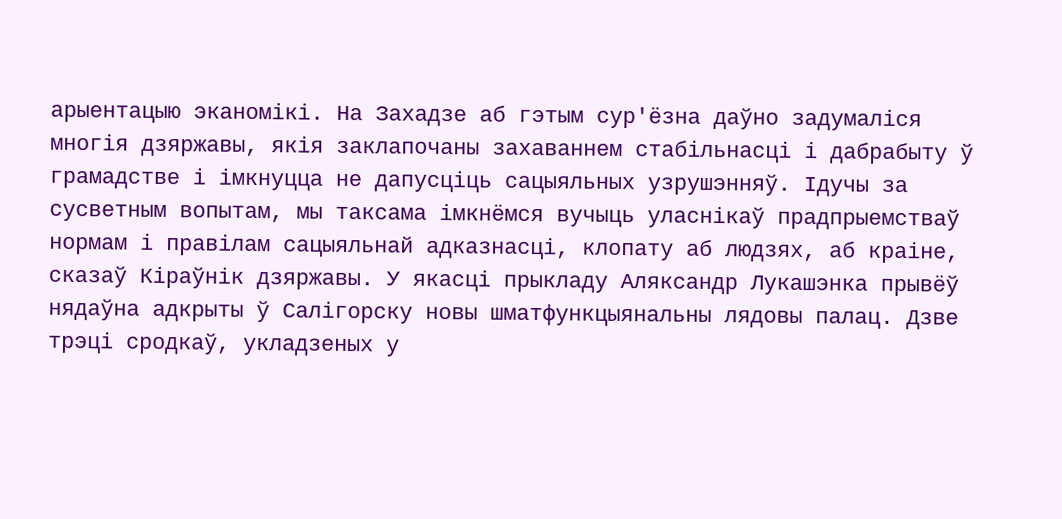арыентацыю эканомікі. На Захадзе аб гэтым сур'ёзна даўно задумаліся многія дзяржавы, якія заклапочаны захаваннем стабільнасці і дабрабыту ў грамадстве і імкнуцца не дапусціць сацыяльных узрушэнняў. Ідучы за сусветным вопытам, мы таксама імкнёмся вучыць уласнікаў прадпрыемстваў нормам і правілам сацыяльнай адказнасці, клопату аб людзях, аб краіне, сказаў Кіраўнік дзяржавы. У якасці прыкладу Аляксандр Лукашэнка прывёў нядаўна адкрыты ў Салігорску новы шматфункцыянальны лядовы палац. Дзве трэці сродкаў, укладзеных у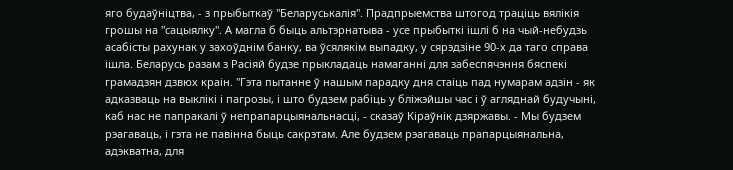яго будаўніцтва, - з прыбыткаў "Беларуськалія". Прадпрыемства штогод траціць вялікія грошы на "сацыялку". А магла б быць альтэрнатыва - усе прыбыткі ішлі б на чый-небудзь асабісты рахунак у захоўднім банку, ва ўсялякім выпадку, у сярэдзіне 90-х да таго справа ішла. Беларусь разам з Расіяй будзе прыкладаць намаганні для забеспячэння бяспекі грамадзян дзвюх краін. "Гэта пытанне ў нашым парадку дня стаіць пад нумарам адзін - як адказваць на выклікі і пагрозы, і што будзем рабіць у бліжэйшы час і ў агляднай будучыні, каб нас не папракалі ў непрапарцыянальнасці, - сказаў Кіраўнік дзяржавы. - Мы будзем рэагаваць, і гэта не павінна быць сакрэтам. Але будзем рэагаваць прапарцыянальна, адэкватна, для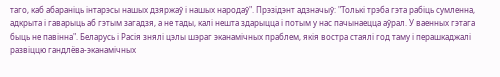таго, каб абараніць інтарэсы нашых дзяржаў і нашых народаў". Прэзідэнт адзначыў: "Толькі трэба гэта рабіць сумленна, адкрыта і гаварыць аб гэтым загадзя, а не тады, калі нешта здарыцца і потым у нас пачынаецца аўрал. У ваенных гэтага быць не павінна". Беларусь і Расія знялі цэлы шэраг эканамічных праблем, якія востра стаялі год таму і перашкаджалі развіццю гандлёва-эканамічных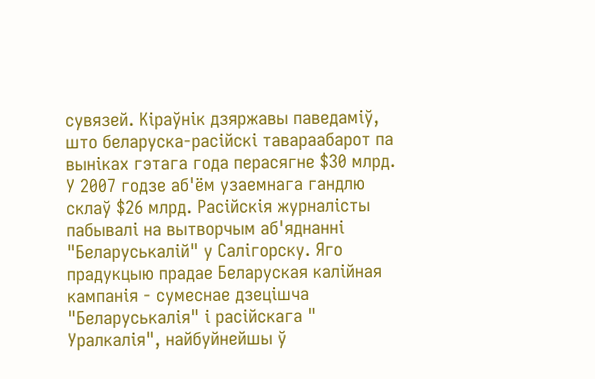сувязей. Кіраўнік дзяржавы паведаміў, што беларуска-расійскі тавараабарот па выніках гэтага года перасягне $30 млрд. У 2007 годзе аб'ём узаемнага гандлю склаў $26 млрд. Расійскія журналісты пабывалі на вытворчым аб'яднанні "Беларуськалій" у Салігорску. Яго прадукцыю прадае Беларуская калійная кампанія - сумеснае дзецішча "Беларуськалія" і расійскага " Уралкалія", найбуйнейшы ў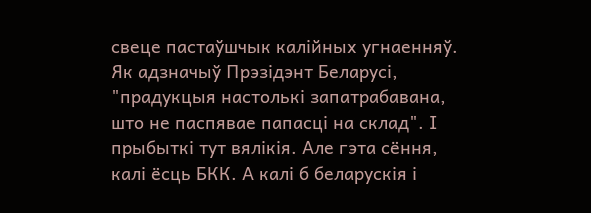свеце пастаўшчык калійных угнаенняў. Як адзначыў Прэзідэнт Беларусі, "прадукцыя настолькі запатрабавана, што не паспявае папасці на склад". І прыбыткі тут вялікія. Але гэта сёння, калі ёсць БКК. А калі б беларускія і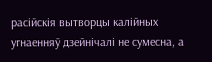расійскія вытворцы калійных угнаенняў дзейнічалі не сумесна, а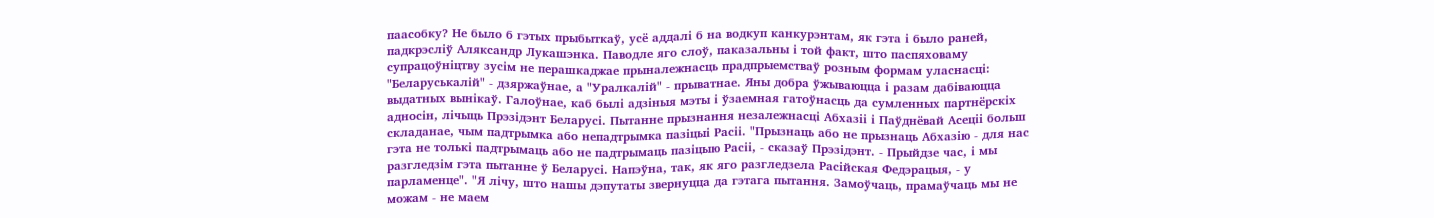паасобку? Не было б гэтых прыбыткаў, усё аддалі б на водкуп канкурэнтам, як гэта і было раней, падкрэсліў Аляксандр Лукашэнка. Паводле яго слоў, паказальны і той факт, што паспяховаму супрацоўніцтву зусім не перашкаджае прыналежнасць прадпрыемстваў розным формам уласнасці: "Беларуськалій" - дзяржаўнае, а "Уралкалій" - прыватнае. Яны добра ўжываюцца і разам дабіваюцца выдатных вынікаў. Галоўнае, каб былі адзіныя мэты і ўзаемная гатоўнасць да сумленных партнёрскіх адносін, лічыць Прэзідэнт Беларусі. Пытанне прызнання незалежнасці Абхазіі і Паўднёвай Асеціі больш складанае, чым падтрымка або непадтрымка пазіцыі Расіі. "Прызнаць або не прызнаць Абхазію - для нас гэта не толькі падтрымаць або не падтрымаць пазіцыю Расіі, - сказаў Прэзідэнт. - Прыйдзе час, і мы разгледзім гэта пытанне ў Беларусі. Напэўна, так, як яго разгледзела Расійская Федэрацыя, - у парламенце". "Я лічу, што нашы дэпутаты звернуцца да гэтага пытання. Замоўчаць, прамаўчаць мы не можам - не маем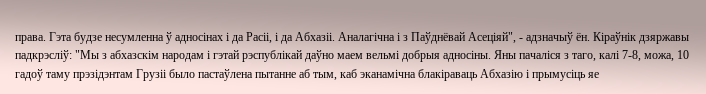права. Гэта будзе несумленна ў адносінах і да Расіі, і да Абхазіі. Аналагічна і з Паўднёвай Асеціяй", - адзначыў ён. Кіраўнік дзяржавы падкрэсліў: "Мы з абхазскім народам і гэтай рэспублікай даўно маем вельмі добрыя адносіны. Яны пачаліся з таго, калі 7-8, можа, 10 гадоў таму прэзідэнтам Грузіі было пастаўлена пытанне аб тым, каб эканамічна блакіраваць Абхазію і прымусіць яе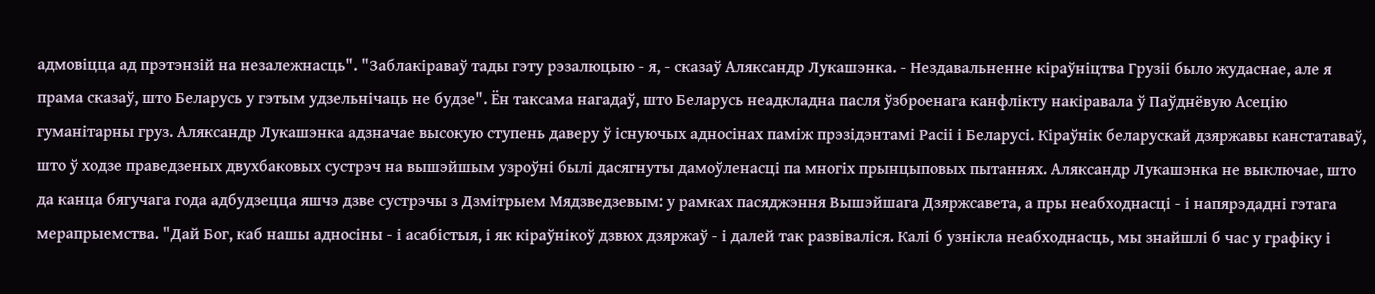адмовіцца ад прэтэнзій на незалежнасць". "Заблакіраваў тады гэту рэзалюцыю - я, - сказаў Аляксандр Лукашэнка. - Нездавальненне кіраўніцтва Грузіі было жудаснае, але я прама сказаў, што Беларусь у гэтым удзельнічаць не будзе". Ён таксама нагадаў, што Беларусь неадкладна пасля ўзброенага канфлікту накіравала ў Паўднёвую Асецію гуманітарны груз. Аляксандр Лукашэнка адзначае высокую ступень даверу ў існуючых адносінах паміж прэзідэнтамі Расіі і Беларусі. Кіраўнік беларускай дзяржавы канстатаваў, што ў ходзе праведзеных двухбаковых сустрэч на вышэйшым узроўні былі дасягнуты дамоўленасці па многіх прынцыповых пытаннях. Аляксандр Лукашэнка не выключае, што да канца бягучага года адбудзецца яшчэ дзве сустрэчы з Дзмітрыем Мядзведзевым: у рамках пасяджэння Вышэйшага Дзяржсавета, а пры неабходнасці - і напярэдадні гэтага мерапрыемства. "Дай Бог, каб нашы адносіны - і асабістыя, і як кіраўнікоў дзвюх дзяржаў - і далей так развіваліся. Калі б узнікла неабходнасць, мы знайшлі б час у графіку і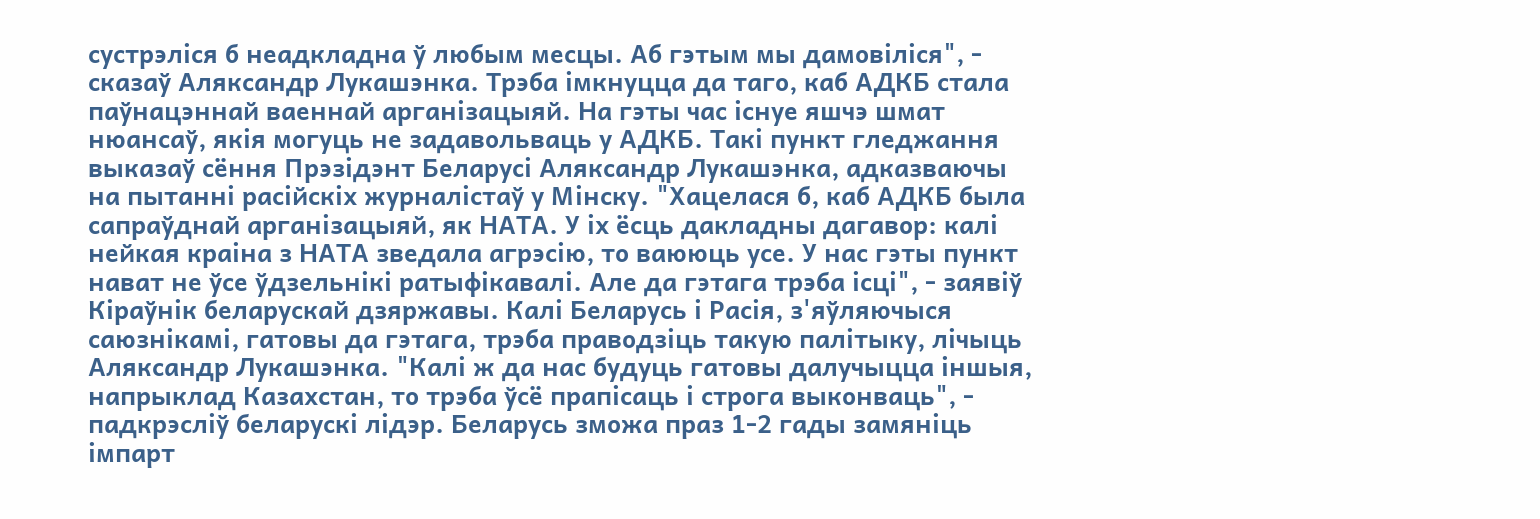сустрэліся б неадкладна ў любым месцы. Аб гэтым мы дамовіліся", - сказаў Аляксандр Лукашэнка. Трэба імкнуцца да таго, каб АДКБ стала паўнацэннай ваеннай арганізацыяй. На гэты час існуе яшчэ шмат нюансаў, якія могуць не задавольваць у АДКБ. Такі пункт гледжання выказаў сёння Прэзідэнт Беларусі Аляксандр Лукашэнка, адказваючы на пытанні расійскіх журналістаў у Мінску. "Хацелася б, каб АДКБ была сапраўднай арганізацыяй, як НАТА. У іх ёсць дакладны дагавор: калі нейкая краіна з НАТА зведала агрэсію, то ваююць усе. У нас гэты пункт нават не ўсе ўдзельнікі ратыфікавалі. Але да гэтага трэба ісці", - заявіў Кіраўнік беларускай дзяржавы. Калі Беларусь і Расія, з'яўляючыся саюзнікамі, гатовы да гэтага, трэба праводзіць такую палітыку, лічыць Аляксандр Лукашэнка. "Калі ж да нас будуць гатовы далучыцца іншыя, напрыклад Казахстан, то трэба ўсё прапісаць і строга выконваць", - падкрэсліў беларускі лідэр. Беларусь зможа праз 1-2 гады замяніць імпарт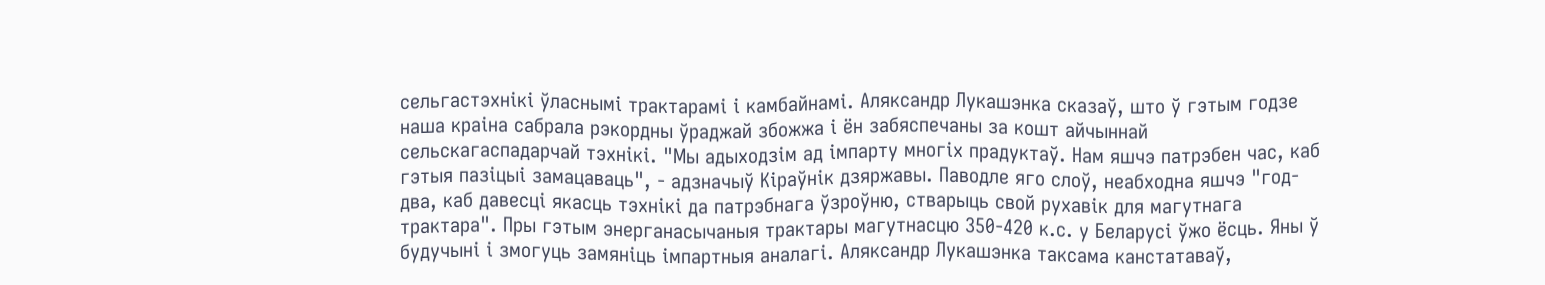сельгастэхнікі ўласнымі трактарамі і камбайнамі. Аляксандр Лукашэнка сказаў, што ў гэтым годзе наша краіна сабрала рэкордны ўраджай збожжа і ён забяспечаны за кошт айчыннай сельскагаспадарчай тэхнікі. "Мы адыходзім ад імпарту многіх прадуктаў. Нам яшчэ патрэбен час, каб гэтыя пазіцыі замацаваць", - адзначыў Кіраўнік дзяржавы. Паводле яго слоў, неабходна яшчэ "год-два, каб давесці якасць тэхнікі да патрэбнага ўзроўню, стварыць свой рухавік для магутнага трактара". Пры гэтым энерганасычаныя трактары магутнасцю 350-420 к.с. у Беларусі ўжо ёсць. Яны ў будучыні і змогуць замяніць імпартныя аналагі. Аляксандр Лукашэнка таксама канстатаваў,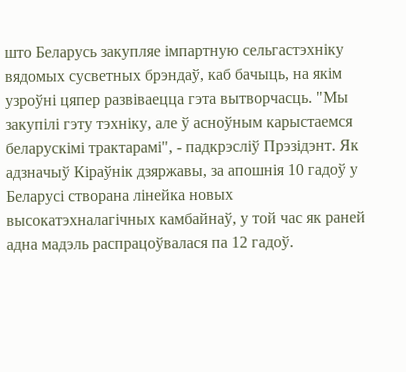што Беларусь закупляе імпартную сельгастэхніку вядомых сусветных брэндаў, каб бачыць, на якім узроўні цяпер развіваецца гэта вытворчасць. "Мы закупілі гэту тэхніку, але ў асноўным карыстаемся беларускімі трактарамі", - падкрэсліў Прэзідэнт. Як адзначыў Кіраўнік дзяржавы, за апошнія 10 гадоў у Беларусі створана лінейка новых высокатэхналагічных камбайнаў, у той час як раней адна мадэль распрацоўвалася па 12 гадоў.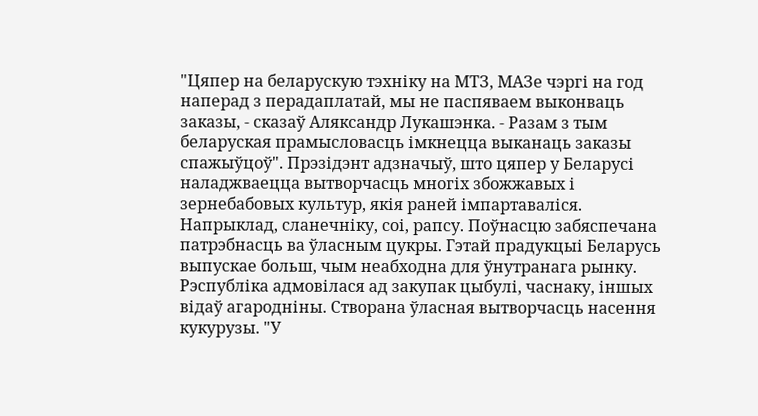"Цяпер на беларускую тэхніку на МТЗ, МАЗе чэргі на год наперад з перадаплатай, мы не паспяваем выконваць заказы, - сказаў Аляксандр Лукашэнка. - Разам з тым беларуская прамысловасць імкнецца выканаць заказы спажыўцоў". Прэзідэнт адзначыў, што цяпер у Беларусі наладжваецца вытворчасць многіх збожжавых і зернебабовых культур, якія раней імпартаваліся. Напрыклад, сланечніку, соі, рапсу. Поўнасцю забяспечана патрэбнасць ва ўласным цукры. Гэтай прадукцыі Беларусь выпускае больш, чым неабходна для ўнутранага рынку. Рэспубліка адмовілася ад закупак цыбулі, часнаку, іншых відаў агародніны. Створана ўласная вытворчасць насення кукурузы. "У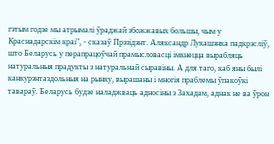гэтым годзе мы атрымалі ўраджай збожжавых большы, чым у Краснадарскім краі", - сказаў Прэзідэнт. Аляксандр Лукашэнка падкрэсліў, што Беларусь у перапрацоўчай прамысловасці імкнецца вырабляць натуральныя прадукты з натуральнай сыравіны. А для таго, каб яны былі канкурэнтаздольныя на рынку, вырашаны і многія праблемы ўпакоўкі тавараў. Беларусь будзе наладжваць адносіны з Захадам, аднак не ва ўрон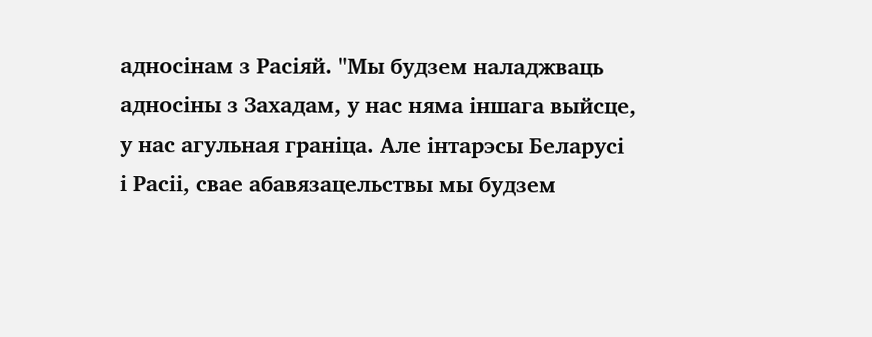адносінам з Расіяй. "Мы будзем наладжваць адносіны з Захадам, у нас няма іншага выйсце, у нас агульная граніца. Але інтарэсы Беларусі і Расіі, свае абавязацельствы мы будзем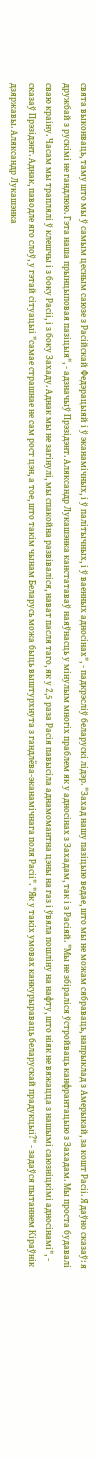свята выконваць, таму што мы ў самым цесным саюзе з Расійскай Федэрацыяй і ў эканамічных, і ў палітычных, і ў ваенных адносінах", - падкрэсліў беларускі лідэр. "Захад нашу пазіцыю ведае, што мы не можам сябраваць, напрыклад з Амерыкай, за кошт Расіі. Я даўно сказаў: я дружбай з рускімі не гандлюю. Гэта наша прынцыповая пазіцыя", - адзначыў Прэзідэнт. Аляксандр Лукашэнка канстатаваў наяўнасць у мінулым многіх праблем як у адносінах з Захадам, так і з Расіяй. "Мы не збіраліся ўстройваць канфрантацыю з Захадам. Мы проста будавалі сваю краіну. Часам мы траплялі ў клешчы і з боку Расіі, і з боку Захаду. Аднак мы не загінулі, мы спакойна развіваліся, нават пасля таго, як у 2,5 раза Расія павысіла аднамомантна цэны на газ і ўвяла пошліну на нафту, што ніяк не вяжацца з нашымі саюзніцкімі адносінамі", - сказаў Прэзідэнт. Аднак, паводле яго слоў, у гэтай сітуацыі "самае страшнае не сам рост цэн, а тое, што такім чынам Беларусь можа быць выштурхнута з гандлёва-эканамічнага поля Расіі". "Як у такіх умовах канкурыраваць беларускай прадукцыі?" - задаўся пытаннем Кіраўнік дзяржавы. Аляксандр Лукашэнка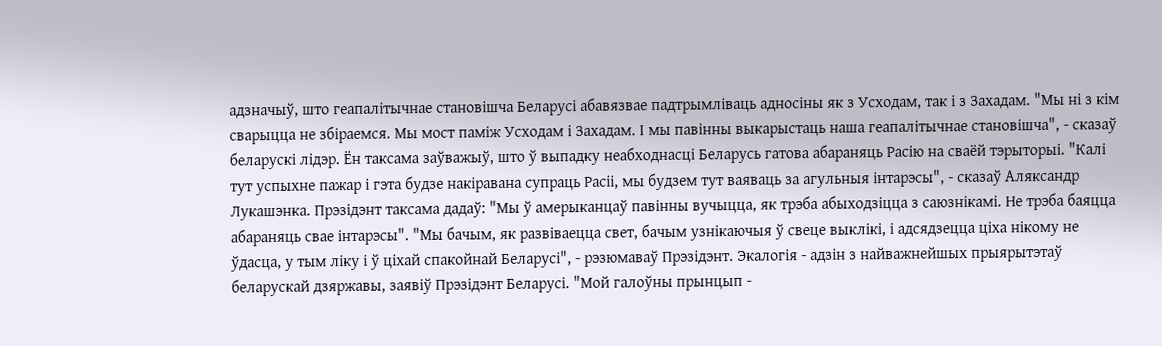адзначыў, што геапалітычнае становішча Беларусі абавязвае падтрымліваць адносіны як з Усходам, так і з Захадам. "Мы ні з кім сварыцца не збіраемся. Мы мост паміж Усходам і Захадам. І мы павінны выкарыстаць наша геапалітычнае становішча", - сказаў беларускі лідэр. Ён таксама заўважыў, што ў выпадку неабходнасці Беларусь гатова абараняць Расію на сваёй тэрыторыі. "Калі тут успыхне пажар і гэта будзе накіравана супраць Расіі, мы будзем тут ваяваць за агульныя інтарэсы", - сказаў Аляксандр Лукашэнка. Прэзідэнт таксама дадаў: "Мы ў амерыканцаў павінны вучыцца, як трэба абыходзіцца з саюзнікамі. Не трэба баяцца абараняць свае інтарэсы". "Мы бачым, як развіваецца свет, бачым узнікаючыя ў свеце выклікі, і адсядзецца ціха нікому не ўдасца, у тым ліку і ў ціхай спакойнай Беларусі", - рэзюмаваў Прэзідэнт. Экалогія - адзін з найважнейшых прыярытэтаў беларускай дзяржавы, заявіў Прэзідэнт Беларусі. "Мой галоўны прынцып -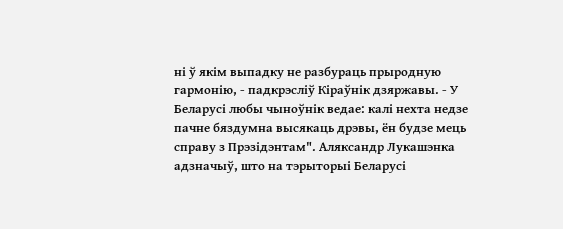ні ў якім выпадку не разбураць прыродную гармонію, - падкрэсліў Кіраўнік дзяржавы. - У Беларусі любы чыноўнік ведае: калі нехта недзе пачне бяздумна высякаць дрэвы, ён будзе мець справу з Прэзідэнтам". Аляксандр Лукашэнка адзначыў, што на тэрыторыі Беларусі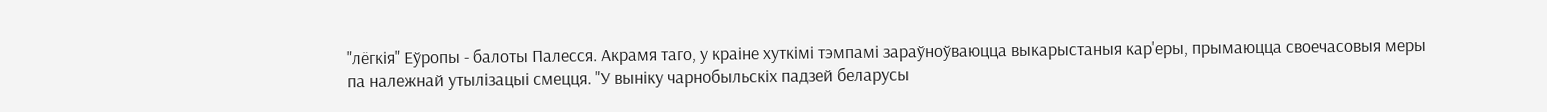"лёгкія" Еўропы - балоты Палесся. Акрамя таго, у краіне хуткімі тэмпамі зараўноўваюцца выкарыстаныя кар'еры, прымаюцца своечасовыя меры па належнай утылізацыі смецця. "У выніку чарнобыльскіх падзей беларусы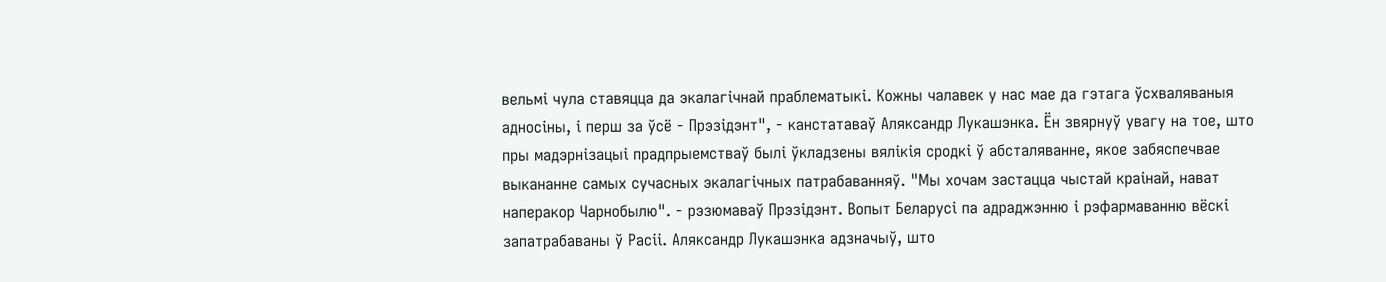вельмі чула ставяцца да экалагічнай праблематыкі. Кожны чалавек у нас мае да гэтага ўсхваляваныя адносіны, і перш за ўсё - Прэзідэнт", - канстатаваў Аляксандр Лукашэнка. Ён звярнуў увагу на тое, што пры мадэрнізацыі прадпрыемстваў былі ўкладзены вялікія сродкі ў абсталяванне, якое забяспечвае выкананне самых сучасных экалагічных патрабаванняў. "Мы хочам застацца чыстай краінай, нават наперакор Чарнобылю". - рэзюмаваў Прэзідэнт. Вопыт Беларусі па адраджэнню і рэфармаванню вёскі запатрабаваны ў Расіі. Аляксандр Лукашэнка адзначыў, што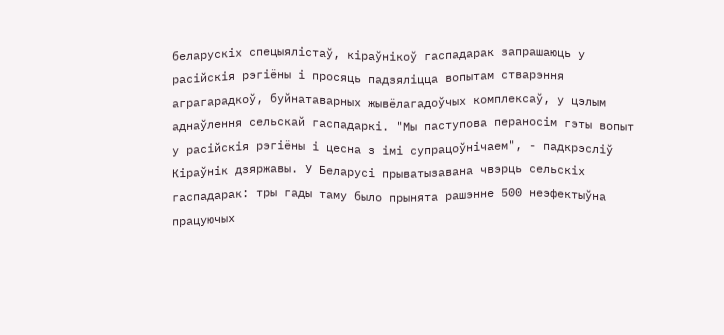беларускіх спецыялістаў, кіраўнікоў гаспадарак запрашаюць у расійскія рэгіёны і просяць падзяліцца вопытам стварэння аграгарадкоў, буйнатаварных жывёлагадоўчых комплексаў, у цэлым аднаўлення сельскай гаспадаркі. "Мы паступова пераносім гэты вопыт у расійскія рэгіёны і цесна з імі супрацоўнічаем", - падкрэсліў Кіраўнік дзяржавы. У Беларусі прыватызавана чвэрць сельскіх гаспадарак: тры гады таму было прынята рашэнне 500 неэфектыўна працуючых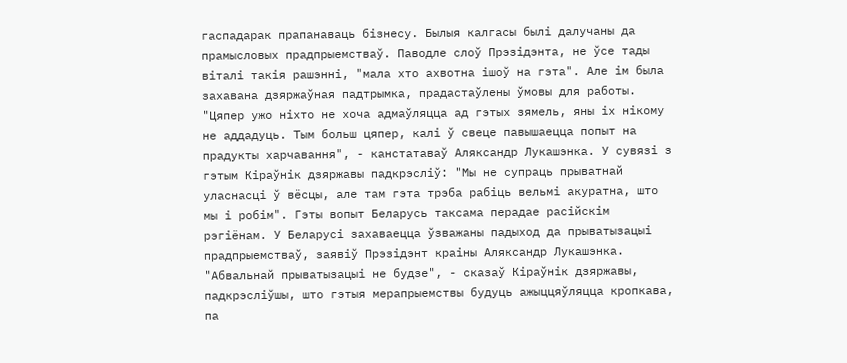гаспадарак прапанаваць бізнесу. Былыя калгасы былі далучаны да прамысловых прадпрыемстваў. Паводле слоў Прэзідэнта, не ўсе тады віталі такія рашэнні, "мала хто ахвотна ішоў на гэта". Але ім была захавана дзяржаўная падтрымка, прадастаўлены ўмовы для работы. "Цяпер ужо ніхто не хоча адмаўляцца ад гэтых зямель, яны іх нікому не аддадуць. Тым больш цяпер, калі ў свеце павышаецца попыт на прадукты харчавання", - канстатаваў Аляксандр Лукашэнка. У сувязі з гэтым Кіраўнік дзяржавы падкрэсліў: "Мы не супраць прыватнай уласнасці ў вёсцы, але там гэта трэба рабіць вельмі акуратна, што мы і робім". Гэты вопыт Беларусь таксама перадае расійскім рэгіёнам. У Беларусі захаваецца ўзважаны падыход да прыватызацыі прадпрыемстваў, заявіў Прэзідэнт краіны Аляксандр Лукашэнка. "Абвальнай прыватызацыі не будзе", - сказаў Кіраўнік дзяржавы, падкрэсліўшы, што гэтыя мерапрыемствы будуць ажыццяўляцца кропкава, па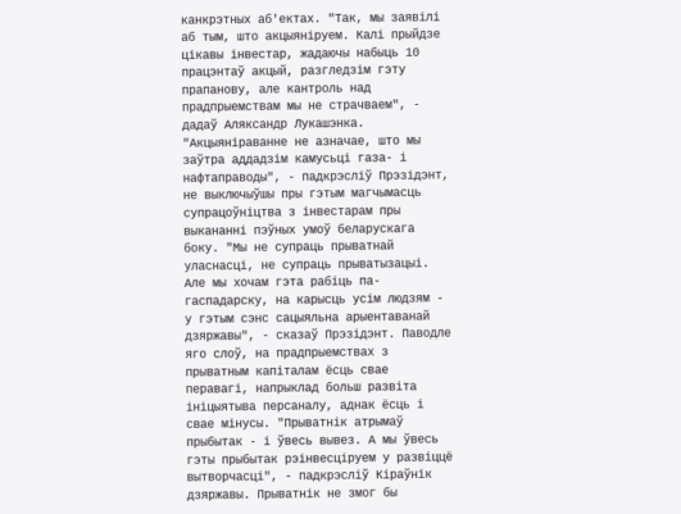канкрэтных аб'ектах. "Так, мы заявілі аб тым, што акцыяніруем. Калі прыйдзе цікавы інвестар, жадаючы набыць 10 працэнтаў акцый, разгледзім гэту прапанову, але кантроль над прадпрыемствам мы не страчваем", - дадаў Аляксандр Лукашэнка. "Акцыяніраванне не азначае, што мы заўтра аддадзім камусьці газа- і нафтаправоды", - падкрэсліў Прэзідэнт, не выключыўшы пры гэтым магчымасць супрацоўніцтва з інвестарам пры выкананні пэўных умоў беларускага боку. "Мы не супраць прыватнай уласнасці, не супраць прыватызацыі. Але мы хочам гэта рабіць па-гаспадарску, на карысць усім людзям - у гэтым сэнс сацыяльна арыентаванай дзяржавы", - сказаў Прэзідэнт. Паводле яго слоў, на прадпрыемствах з прыватным капіталам ёсць свае перавагі, напрыклад больш развіта ініцыятыва персаналу, аднак ёсць і свае мінусы. "Прыватнік атрымаў прыбытак - і ўвесь вывез. А мы ўвесь гэты прыбытак рэінвесціруем у развіццё вытворчасці", - падкрэсліў Кіраўнік дзяржавы. Прыватнік не змог бы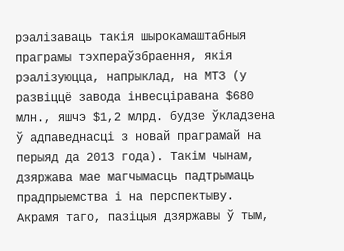рэалізаваць такія шырокамаштабныя праграмы тэхпераўзбраення, якія рэалізуюцца, напрыклад, на МТЗ (у развіццё завода інвесціравана $680 млн., яшчэ $1,2 млрд. будзе ўкладзена ў адпаведнасці з новай праграмай на перыяд да 2013 года). Такім чынам, дзяржава мае магчымасць падтрымаць прадпрыемства і на перспектыву. Акрамя таго, пазіцыя дзяржавы ў тым,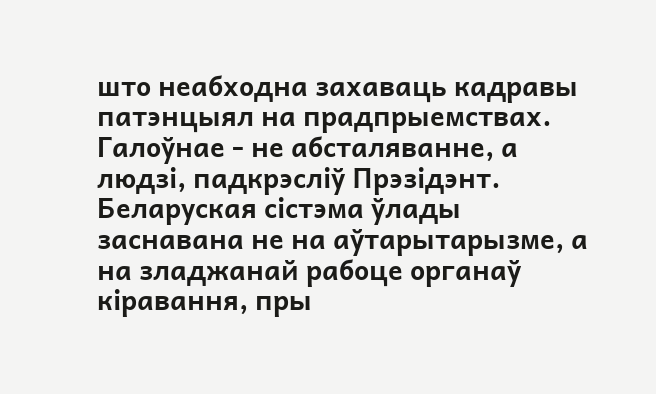што неабходна захаваць кадравы патэнцыял на прадпрыемствах. Галоўнае - не абсталяванне, а людзі, падкрэсліў Прэзідэнт. Беларуская сістэма ўлады заснавана не на аўтарытарызме, а на зладжанай рабоце органаў кіравання, пры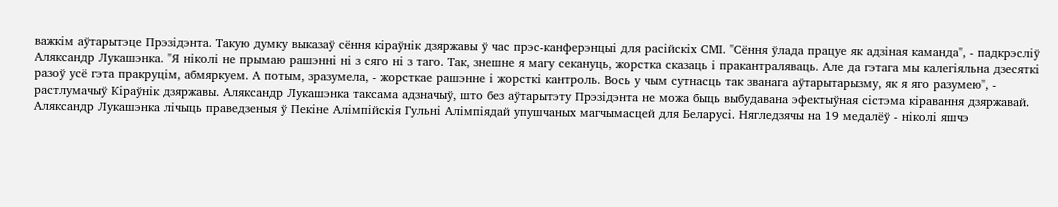важкім аўтарытэце Прэзідэнта. Такую думку выказаў сёння кіраўнік дзяржавы ў час прэс-канферэнцыі для расійскіх СМІ. "Сёння ўлада працуе як адзіная каманда", - падкрэсліў Аляксандр Лукашэнка. "Я ніколі не прымаю рашэнні ні з сяго ні з таго. Так, знешне я магу секануць, жорстка сказаць і пракантраляваць. Але да гэтага мы калегіяльна дзесяткі разоў усё гэта пракруцім, абмяркуем. А потым, зразумела, - жорсткае рашэнне і жорсткі кантроль. Вось у чым сутнасць так званага аўтарытарызму, як я яго разумею", - растлумачыў Кіраўнік дзяржавы. Аляксандр Лукашэнка таксама адзначыў, што без аўтарытэту Прэзідэнта не можа быць выбудавана эфектыўная сістэма кіравання дзяржавай. Аляксандр Лукашэнка лічыць праведзеныя ў Пекіне Алімпійскія Гульні Алімпіядай упушчаных магчымасцей для Беларусі. Нягледзячы на 19 медалёў - ніколі яшчэ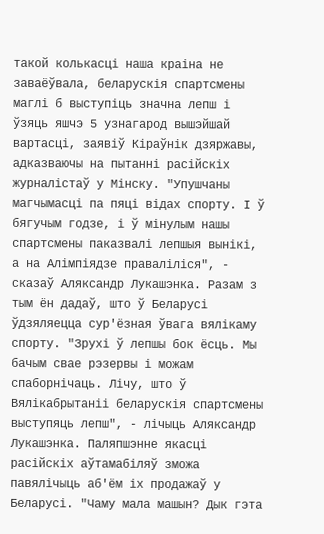такой колькасці наша краіна не заваёўвала, беларускія спартсмены маглі б выступіць значна лепш і ўзяць яшчэ 5 узнагарод вышэйшай вартасці, заявіў Кіраўнік дзяржавы, адказваючы на пытанні расійскіх журналістаў у Мінску. "Упушчаны магчымасці па пяці відах спорту. І ў бягучым годзе, і ў мінулым нашы спартсмены паказвалі лепшыя вынікі, а на Алімпіядзе праваліліся", - сказаў Аляксандр Лукашэнка. Разам з тым ён дадаў, што ў Беларусі ўдзяляецца сур'ёзная ўвага вялікаму спорту. "Зрухі ў лепшы бок ёсць. Мы бачым свае рэзервы і можам спаборнічаць. Лічу, што ў Вялікабрытаніі беларускія спартсмены выступяць лепш", - лічыць Аляксандр Лукашэнка. Паляпшэнне якасці расійскіх аўтамабіляў зможа павялічыць аб'ём іх продажаў у Беларусі. "Чаму мала машын? Дык гэта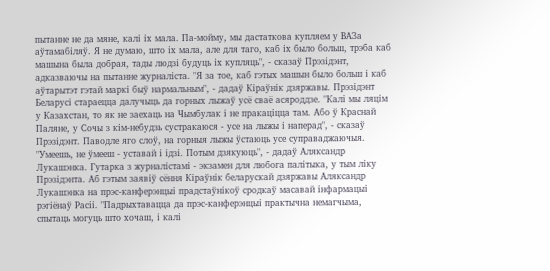пытанне не да мяне, калі іх мала. Па-мойму, мы дастаткова купляем у ВАЗа аўтамабіляў. Я не думаю, што іх мала, але для таго, каб іх было больш, трэба каб машына была добрая, тады людзі будуць іх купляць", - сказаў Прэзідэнт, адказваючы на пытанне журналіста. "Я за тое, каб гэтых машын было больш і каб аўтарытэт гэтай маркі быў нармальным", - дадаў Кіраўнік дзяржавы. Прэзідэнт Беларусі стараецца далучыць да горных лыжаў усё сваё асяроддзе. "Калі мы ляцім у Казахстан, то як не заехаць на Чымбулак і не пракаціцца там. Або ў Краснай Паляне, у Сочы з кім-небудзь сустракаюся - усе на лыжы і наперад", - сказаў Прэзідэнт. Паводле яго слоў, на горныя лыжы ўстаюць усе суправаджаючыя. "Умеешь, не ўмееш - уставай і ідзі. Потым дзякуюць", - дадаў Аляксандр Лукашэнка. Гутарка з журналістамі - экзамен для любога палітыка, у тым ліку Прэзідэнта. Аб гэтым заявіў сёння Кіраўнік беларускай дзяржавы Аляксандр Лукашэнка на прэс-канферэнцыі прадстаўнікоў сродкаў масавай інфармацыі рэгіёнаў Расіі. "Падрыхтавацца да прэс-канферэнцыі практычна немагчыма, спытаць могуць што хочаш, і калі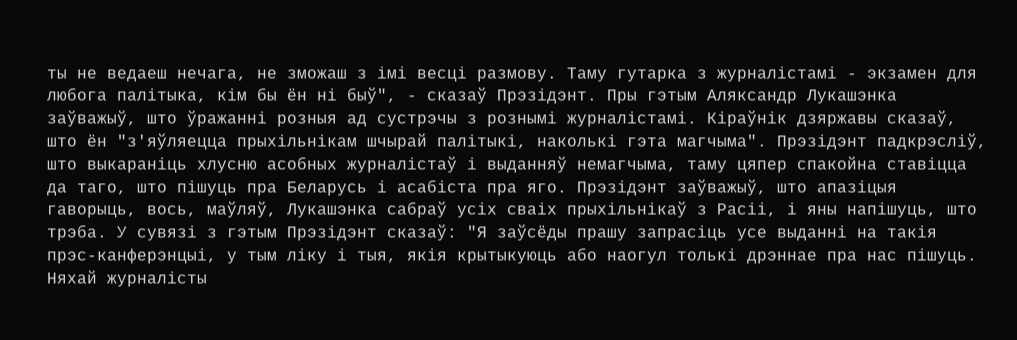ты не ведаеш нечага, не зможаш з імі весці размову. Таму гутарка з журналістамі - экзамен для любога палітыка, кім бы ён ні быў", - сказаў Прэзідэнт. Пры гэтым Аляксандр Лукашэнка заўважыў, што ўражанні розныя ад сустрэчы з рознымі журналістамі. Кіраўнік дзяржавы сказаў, што ён "з'яўляецца прыхільнікам шчырай палітыкі, наколькі гэта магчыма". Прэзідэнт падкрэсліў, што выкараніць хлусню асобных журналістаў і выданняў немагчыма, таму цяпер спакойна ставіцца да таго, што пішуць пра Беларусь і асабіста пра яго. Прэзідэнт заўважыў, што апазіцыя гаворыць, вось, маўляў, Лукашэнка сабраў усіх сваіх прыхільнікаў з Расіі, і яны напішуць, што трэба. У сувязі з гэтым Прэзідэнт сказаў: "Я заўсёды прашу запрасіць усе выданні на такія прэс-канферэнцыі, у тым ліку і тыя, якія крытыкуюць або наогул толькі дрэннае пра нас пішуць. Няхай журналісты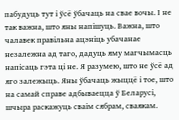пабудуць тут і ўсё ўбачаць на свае вочы. І не так важна, што яны напішуць. Важна, што чалавек правільна ацэніць убачанае незалежна ад таго, дадуць яму магчымасць напісаць гэта ці не. Я разумею, што не ўсё ад яго залежыць. Яны ўбачаць жыццё і тое, што на самай справе адбываецца ў Беларусі, шчыра раскажуць сваім сябрам, сваякам.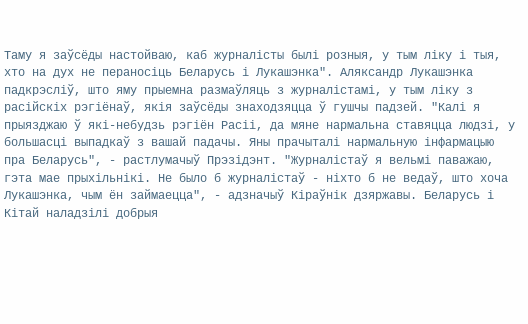Таму я заўсёды настойваю, каб журналісты былі розныя, у тым ліку і тыя, хто на дух не пераносіць Беларусь і Лукашэнка". Аляксандр Лукашэнка падкрэсліў, што яму прыемна размаўляць з журналістамі, у тым ліку з расійскіх рэгіёнаў, якія заўсёды знаходзяцца ў гушчы падзей. "Калі я прыязджаю ў які-небудзь рэгіён Расіі, да мяне нармальна ставяцца людзі, у большасці выпадкаў з вашай падачы. Яны прачыталі нармальную інфармацыю пра Беларусь", - растлумачыў Прэзідэнт. "Журналістаў я вельмі паважаю, гэта мае прыхільнікі. Не было б журналістаў - ніхто б не ведаў, што хоча Лукашэнка, чым ён займаецца", - адзначыў Кіраўнік дзяржавы. Беларусь і Кітай наладзілі добрыя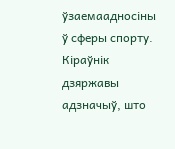ўзаемаадносіны ў сферы спорту. Кіраўнік дзяржавы адзначыў, што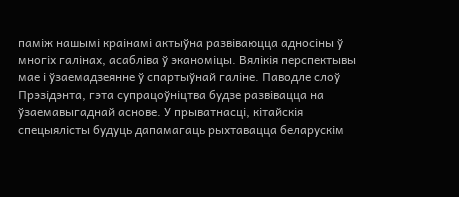паміж нашымі краінамі актыўна развіваюцца адносіны ў многіх галінах, асабліва ў эканоміцы. Вялікія перспектывы мае і ўзаемадзеянне ў спартыўнай галіне. Паводле слоў Прэзідэнта, гэта супрацоўніцтва будзе развівацца на ўзаемавыгаднай аснове. У прыватнасці, кітайскія спецыялісты будуць дапамагаць рыхтавацца беларускім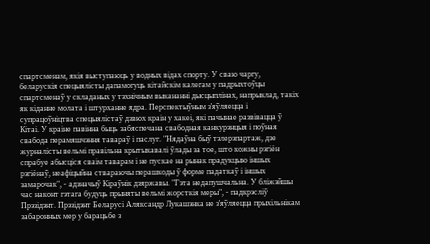спартсменам, якія выступаюць у водных відах спорту. У сваю чаргу, беларускія спецыялісты дапамогуць кітайскім калегам у падрыхтоўцы спартсменаў у складаных у тэхнічным выкананні дысцыплінах, напрыклад, такіх як кіданне молата і штурханне ядра. Перспектыўным з'яўляецца і супрацоўніцтва спецыялістаў дзвюх краін у хакеі, які пачынае развівацца ў Кітаі. У краіне павінна быць забяспечана свабодная канкурэнцыя і поўная свабода перамяшчэння тавараў і паслуг. "Нядаўна быў тэлерэпартаж, дзе журналісты вельмі правільна крытыкавалі ўлады за тое, што кожны рэгіён спрабуе абысціся сваім таварам і не пускае на рынак прадукцыю іншых рэгіёнаў, неафіцыйна ствараючы перашкоды ў форме падаткаў і іншых замарочак", - адзначыў Кіраўнік дзяржавы. "Гэта недапушчальна. У бліжэйшы час наконт гэтага будуць прыняты вельмі жорсткія меры", - падкрэсліў Прэзідэнт. Прэзідэнт Беларусі Аляксандр Лукашэнка не з'яўляецца прыхільнікам забаронных мер у барацьбе з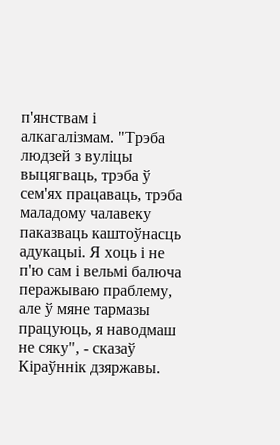п'янствам і алкагалізмам. "Трэба людзей з вуліцы выцягваць, трэба ў сем'ях працаваць, трэба маладому чалавеку паказваць каштоўнасць адукацыі. Я хоць і не п'ю сам і вельмі балюча перажываю праблему, але ў мяне тармазы працуюць, я наводмаш не сяку", - сказаў Кіраўннік дзяржавы.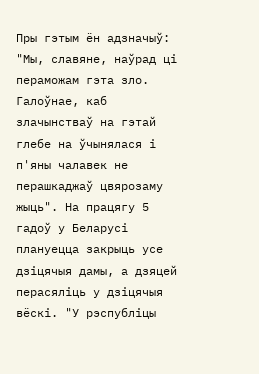Пры гэтым ён адзначыў: "Мы, славяне, наўрад ці пераможам гэта зло. Галоўнае, каб злачынстваў на гэтай глебе на ўчынялася і п'яны чалавек не перашкаджаў цвярозаму жыць". На працягу 5 гадоў у Беларусі плануецца закрыць усе дзіцячыя дамы, а дзяцей перасяліць у дзіцячыя вёскі. "У рэспубліцы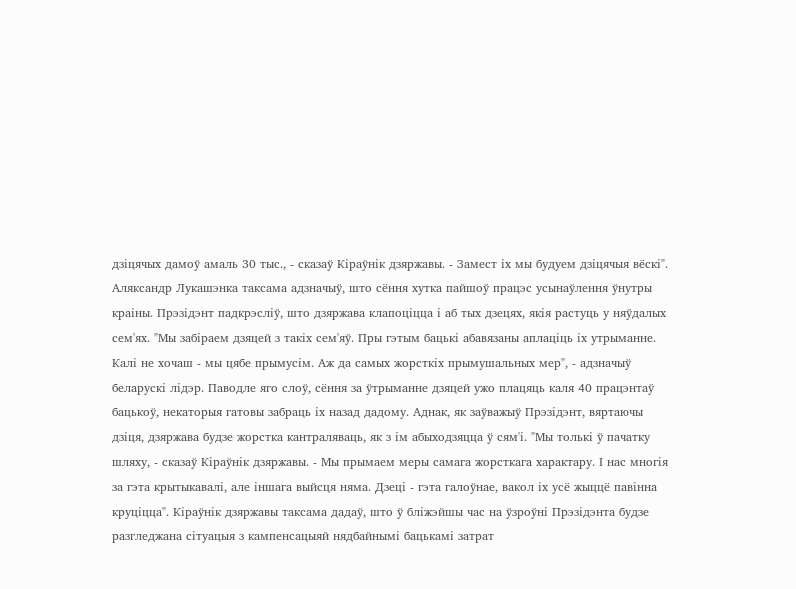дзіцячых дамоў амаль 30 тыс., - сказаў Кіраўнік дзяржавы. - Замест іх мы будуем дзіцячыя вёскі". Аляксандр Лукашэнка таксама адзначыў, што сёння хутка пайшоў працэс усынаўлення ўнутры краіны. Прэзідэнт падкрэсліў, што дзяржава клапоціцца і аб тых дзецях, якія растуць у няўдалых сем'ях. "Мы забіраем дзяцей з такіх сем'яў. Пры гэтым бацькі абавязаны аплаціць іх утрыманне. Калі не хочаш - мы цябе прымусім. Аж да самых жорсткіх прымушальных мер", - адзначыў беларускі лідэр. Паводле яго слоў, сёння за ўтрыманне дзяцей ужо плацяць каля 40 працэнтаў бацькоў, некаторыя гатовы забраць іх назад дадому. Аднак, як заўважыў Прэзідэнт, вяртаючы дзіця, дзяржава будзе жорстка кантраляваць, як з ім абыходзяцца ў сям'і. "Мы толькі ў пачатку шляху, - сказаў Кіраўнік дзяржавы. - Мы прымаем меры самага жорсткага характару. І нас многія за гэта крытыкавалі, але іншага выйсця няма. Дзеці - гэта галоўнае, вакол іх усё жыццё павінна круціцца". Кіраўнік дзяржавы таксама дадаў, што ў бліжэйшы час на ўзроўні Прэзідэнта будзе разгледжана сітуацыя з кампенсацыяй нядбайнымі бацькамі затрат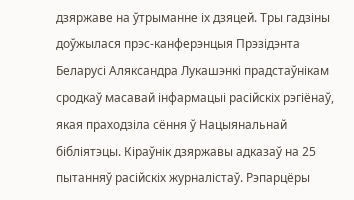дзяржаве на ўтрыманне іх дзяцей. Тры гадзіны доўжылася прэс-канферэнцыя Прэзідэнта Беларусі Аляксандра Лукашэнкі прадстаўнікам сродкаў масавай інфармацыі расійскіх рэгіёнаў, якая праходзіла сёння ў Нацыянальнай бібліятэцы. Кіраўнік дзяржавы адказаў на 25 пытанняў расійскіх журналістаў. Рэпарцёры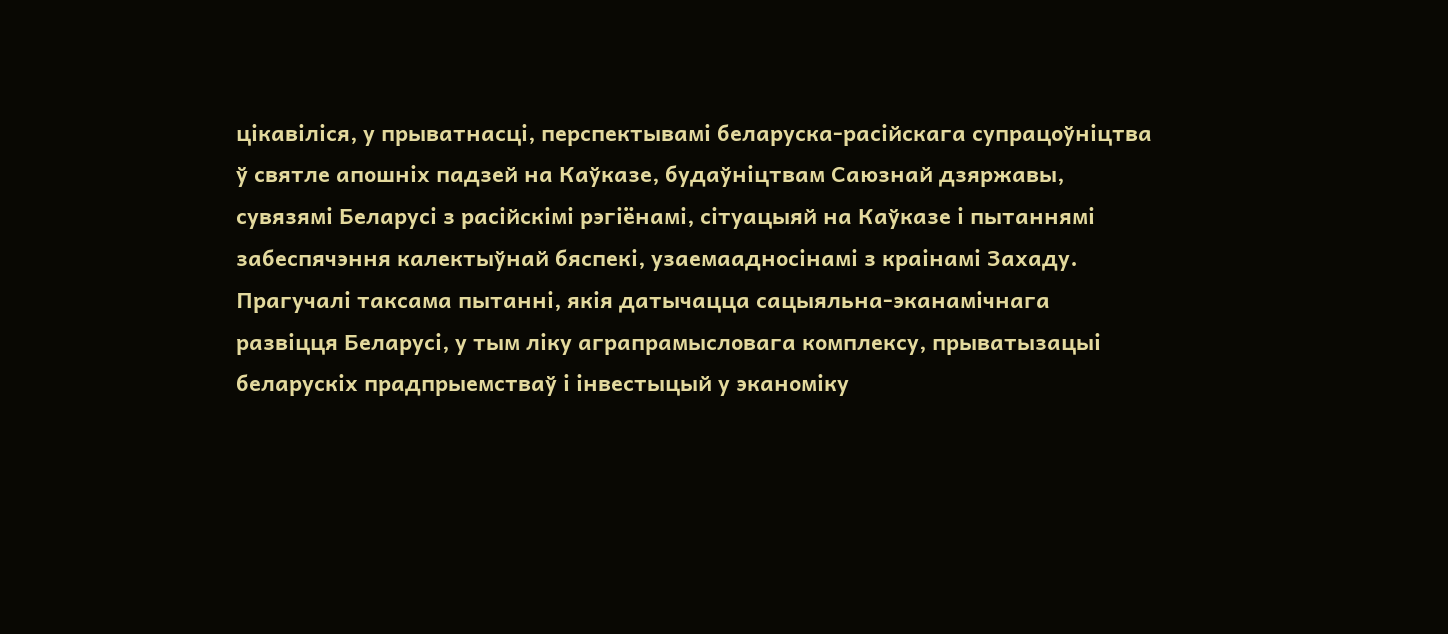цікавіліся, у прыватнасці, перспектывамі беларуска-расійскага супрацоўніцтва ў святле апошніх падзей на Каўказе, будаўніцтвам Саюзнай дзяржавы, сувязямі Беларусі з расійскімі рэгіёнамі, сітуацыяй на Каўказе і пытаннямі забеспячэння калектыўнай бяспекі, узаемаадносінамі з краінамі Захаду. Прагучалі таксама пытанні, якія датычацца сацыяльна-эканамічнага развіцця Беларусі, у тым ліку аграпрамысловага комплексу, прыватызацыі беларускіх прадпрыемстваў і інвестыцый у эканоміку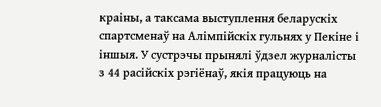краіны, а таксама выступлення беларускіх спартсменаў на Алімпійскіх гульнях у Пекіне і іншыя. У сустрэчы прынялі ўдзел журналісты з 44 расійскіх рэгіёнаў, якія працуюць на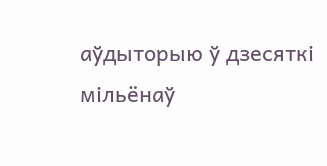аўдыторыю ў дзесяткі мільёнаў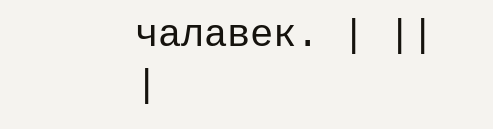чалавек. | ||
|